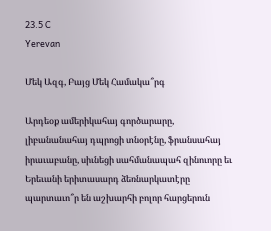23.5 C
Yerevan

Մեկ Ազգ, Բայց Մեկ Համակա՞րգ

Արդեօք ամերիկահայ գործարարը, լիբանանահայ դպրոցի տնօրէնը, ֆրանսահայ իրաւաբանը, սիւնեցի սահմանապահ զինուորը եւ Երեւանի երիտասարդ ձեռնարկատէրը պարտաւո՞ր են աշխարհի բոլոր հարցերուն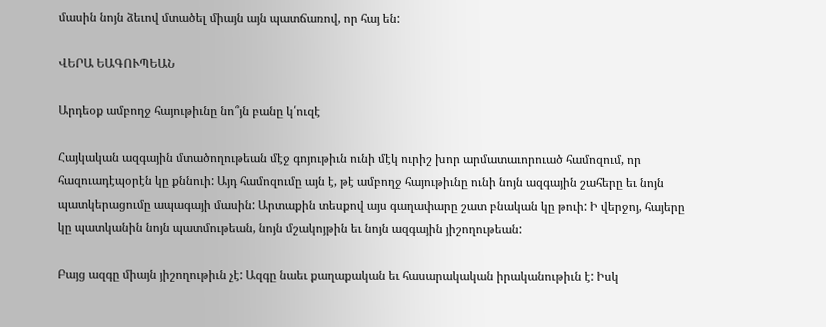մասին նոյն ձեւով մտածել միայն այն պատճառով, որ հայ են:

ՎԵՐԱ ԵԱԳՈՒՊԵԱՆ

Արդեօք ամբողջ հայութիւնը նո՞յն բանը կ՛ուզէ

Հայկական ազգային մտածողութեան մէջ գոյութիւն ունի մէկ ուրիշ խոր արմատաւորուած համոզում, որ հազուադէպօրէն կը քննուի: Այդ համոզումը այն է, թէ ամբողջ հայութիւնը ունի նոյն ազգային շահերը եւ նոյն պատկերացումը ապագայի մասին: Արտաքին տեսքով այս գաղափարը շատ բնական կը թուի: Ի վերջոյ, հայերը կը պատկանին նոյն պատմութեան, նոյն մշակոյթին եւ նոյն ազգային յիշողութեան:

Բայց ազգը միայն յիշողութիւն չէ: Ազգը նաեւ քաղաքական եւ հասարակական իրականութիւն է: Իսկ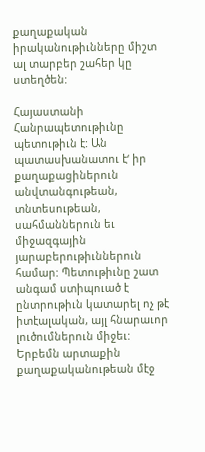քաղաքական իրականութիւնները միշտ ալ տարբեր շահեր կը ստեղծեն:

Հայաստանի Հանրապետութիւնը պետութիւն է: Ան պատասխանատու է‘ իր քաղաքացիներուն անվտանգութեան, տնտեսութեան, սահմաններուն եւ միջազգային յարաբերութիւններուն համար: Պետութիւնը շատ անգամ ստիպուած է ընտրութիւն կատարել ոչ թէ իտէալական, այլ հնարաւոր լուծումներուն միջեւ: Երբեմն արտաքին քաղաքականութեան մէջ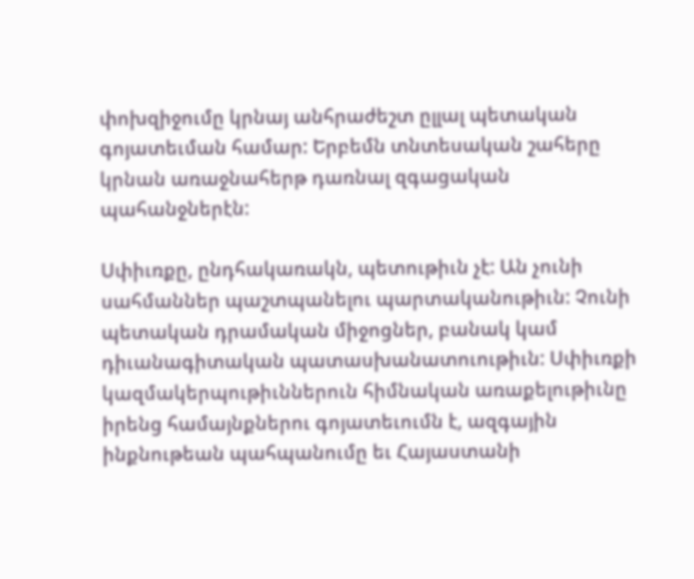փոխզիջումը կրնայ անհրաժեշտ ըլլալ պետական գոյատեւման համար: Երբեմն տնտեսական շահերը կրնան առաջնահերթ դառնալ զգացական պահանջներէն:

Սփիւռքը, ընդհակառակն, պետութիւն չէ: Ան չունի սահմաններ պաշտպանելու պարտականութիւն: Չունի պետական դրամական միջոցներ, բանակ կամ դիւանագիտական պատասխանատուութիւն: Սփիւռքի կազմակերպութիւններուն հիմնական առաքելութիւնը իրենց համայնքներու գոյատեւումն է, ազգային ինքնութեան պահպանումը եւ Հայաստանի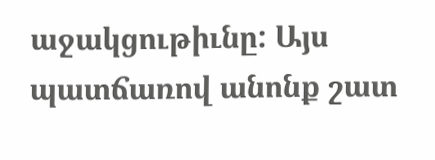աջակցութիւնը: Այս պատճառով անոնք շատ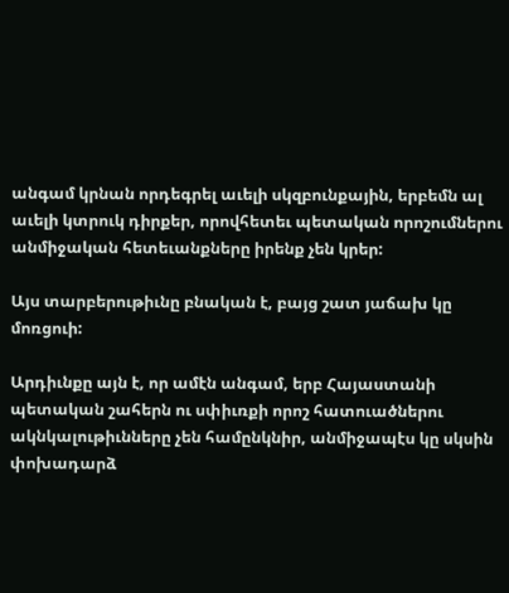անգամ կրնան որդեգրել աւելի սկզբունքային, երբեմն ալ աւելի կտրուկ դիրքեր, որովհետեւ պետական որոշումներու անմիջական հետեւանքները իրենք չեն կրեր:

Այս տարբերութիւնը բնական է, բայց շատ յաճախ կը մոռցուի:

Արդիւնքը այն է, որ ամէն անգամ, երբ Հայաստանի պետական շահերն ու սփիւռքի որոշ հատուածներու ակնկալութիւնները չեն համընկնիր, անմիջապէս կը սկսին փոխադարձ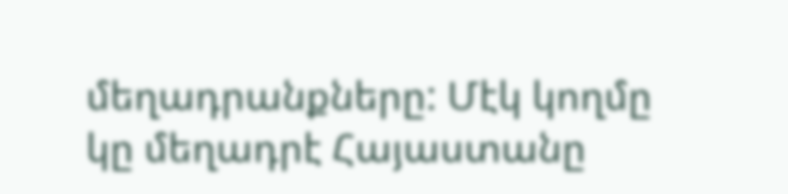մեղադրանքները: Մէկ կողմը կը մեղադրէ Հայաստանը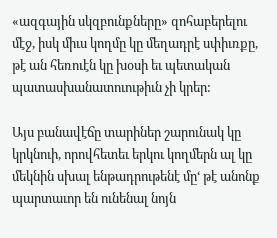«ազգային սկզբունքները» զոհաբերելու մէջ, իսկ միւս կողմը կը մեղադրէ սփիւռքը, թէ ան հեռուէն կը խօսի եւ պետական պատասխանատուութիւն չի կրեր:

Այս բանավէճը տարիներ շարունակ կը կրկնուի, որովհետեւ երկու կողմերն ալ կը մեկնին սխալ ենթադրութենէ մը‘ թէ անոնք պարտաւոր են ունենալ նոյն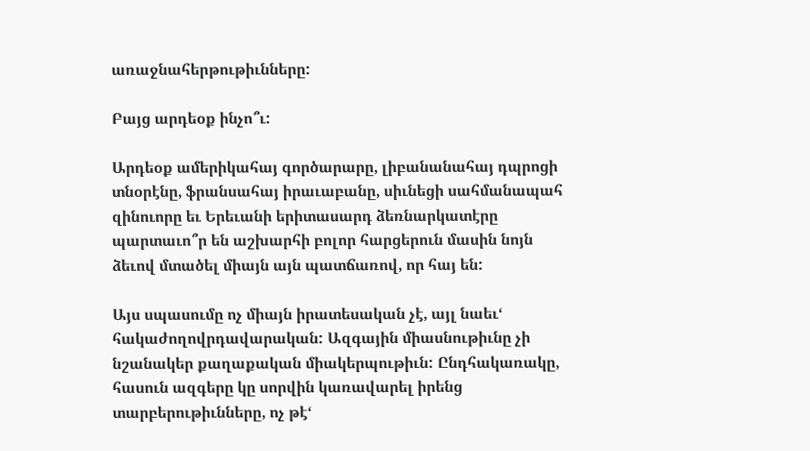առաջնահերթութիւնները:

Բայց արդեօք ինչո՞ւ:

Արդեօք ամերիկահայ գործարարը, լիբանանահայ դպրոցի տնօրէնը, ֆրանսահայ իրաւաբանը, սիւնեցի սահմանապահ զինուորը եւ Երեւանի երիտասարդ ձեռնարկատէրը պարտաւո՞ր են աշխարհի բոլոր հարցերուն մասին նոյն ձեւով մտածել միայն այն պատճառով, որ հայ են:

Այս սպասումը ոչ միայն իրատեսական չէ, այլ նաեւ‘ հակաժողովրդավարական: Ազգային միասնութիւնը չի նշանակեր քաղաքական միակերպութիւն: Ընդհակառակը, հասուն ազգերը կը սորվին կառավարել իրենց տարբերութիւնները, ոչ թէ‘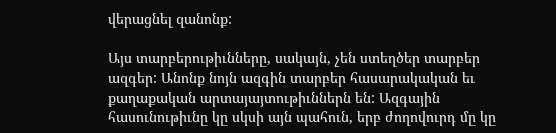վերացնել զանոնք:

Այս տարբերութիւնները, սակայն, չեն ստեղծեր տարբեր ազգեր: Անոնք նոյն ազգին տարբեր հասարակական եւ քաղաքական արտայայտութիւններն են: Ազգային հասունութիւնը կը սկսի այն պահուն, երբ ժողովուրդ մը կը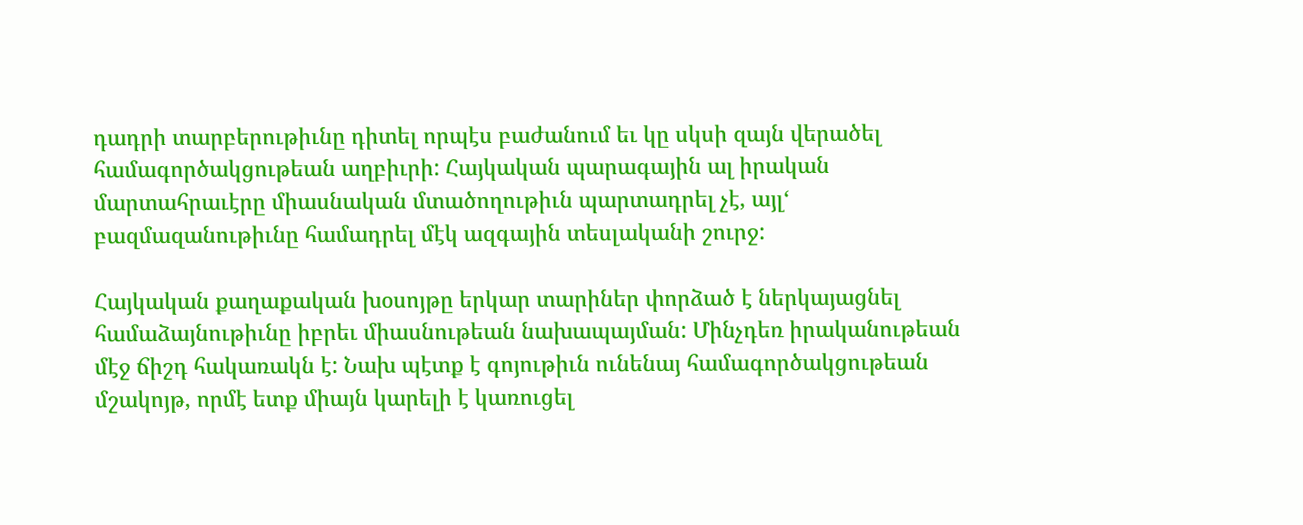դադրի տարբերութիւնը դիտել որպէս բաժանում եւ կը սկսի զայն վերածել համագործակցութեան աղբիւրի: Հայկական պարագային ալ իրական մարտահրաւէրը միասնական մտածողութիւն պարտադրել չէ, այլ‘ բազմազանութիւնը համադրել մէկ ազգային տեսլականի շուրջ:

Հայկական քաղաքական խօսոյթը երկար տարիներ փորձած է ներկայացնել համաձայնութիւնը իբրեւ միասնութեան նախապայման: Մինչդեռ իրականութեան մէջ ճիշդ հակառակն է: Նախ պէտք է գոյութիւն ունենայ համագործակցութեան մշակոյթ, որմէ ետք միայն կարելի է կառուցել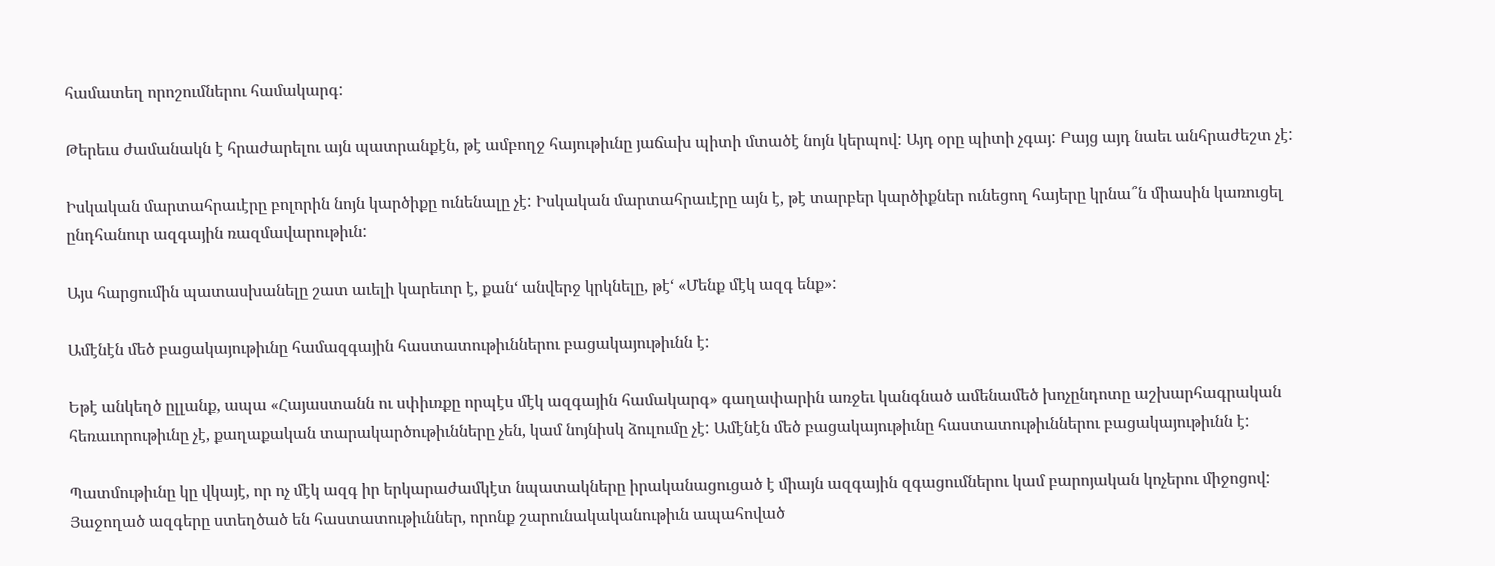համատեղ որոշումներու համակարգ:

Թերեւս ժամանակն է հրաժարելու այն պատրանքէն, թէ ամբողջ հայութիւնը յաճախ պիտի մտածէ նոյն կերպով: Այդ օրը պիտի չգայ: Բայց այդ նաեւ անհրաժեշտ չէ:

Իսկական մարտահրաւէրը բոլորին նոյն կարծիքը ունենալը չէ: Իսկական մարտահրաւէրը այն է, թէ տարբեր կարծիքներ ունեցող հայերը կրնա՞ն միասին կառուցել ընդհանուր ազգային ռազմավարութիւն:

Այս հարցումին պատասխանելը շատ աւելի կարեւոր է, քան‘ անվերջ կրկնելը, թէ‘ «Մենք մէկ ազգ ենք»:

Ամէնէն մեծ բացակայութիւնը համազգային հաստատութիւններու բացակայութիւնն է:

Եթէ անկեղծ ըլլանք, ապա «Հայաստանն ու սփիւռքը որպէս մէկ ազգային համակարգ» գաղափարին առջեւ կանգնած ամենամեծ խոչընդոտը աշխարհագրական հեռաւորութիւնը չէ, քաղաքական տարակարծութիւնները չեն, կամ նոյնիսկ ձուլումը չէ: Ամէնէն մեծ բացակայութիւնը հաստատութիւններու բացակայութիւնն է:

Պատմութիւնը կը վկայէ, որ ոչ մէկ ազգ իր երկարաժամկէտ նպատակները իրականացուցած է միայն ազգային զգացումներու կամ բարոյական կոչերու միջոցով: Յաջողած ազգերը ստեղծած են հաստատութիւններ, որոնք շարունակականութիւն ապահոված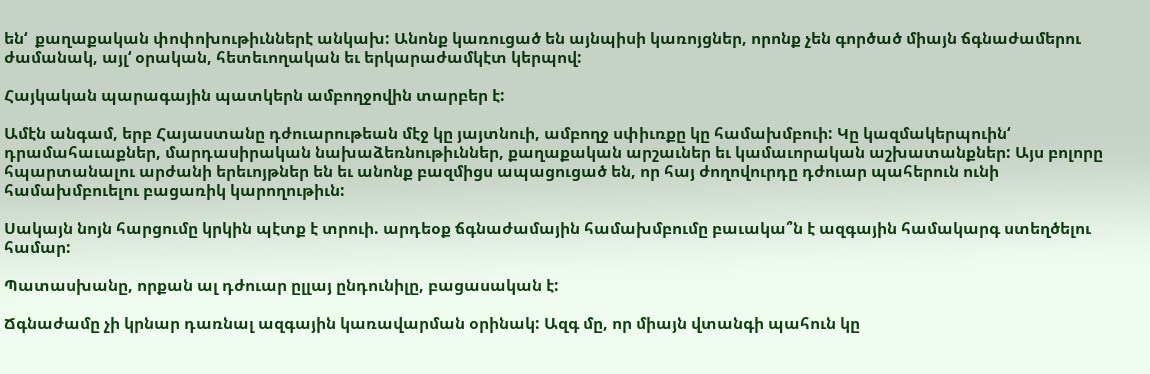են‘  քաղաքական փոփոխութիւններէ անկախ: Անոնք կառուցած են այնպիսի կառոյցներ, որոնք չեն գործած միայն ճգնաժամերու ժամանակ, այլ‘ օրական, հետեւողական եւ երկարաժամկէտ կերպով:

Հայկական պարագային պատկերն ամբողջովին տարբեր է:

Ամէն անգամ, երբ Հայաստանը դժուարութեան մէջ կը յայտնուի, ամբողջ սփիւռքը կը համախմբուի: Կը կազմակերպուին‘ դրամահաւաքներ, մարդասիրական նախաձեռնութիւններ, քաղաքական արշաւներ եւ կամաւորական աշխատանքներ: Այս բոլորը հպարտանալու արժանի երեւոյթներ են եւ անոնք բազմիցս ապացուցած են, որ հայ ժողովուրդը դժուար պահերուն ունի համախմբուելու բացառիկ կարողութիւն:

Սակայն նոյն հարցումը կրկին պէտք է տրուի. արդեօք ճգնաժամային համախմբումը բաւակա՞ն է ազգային համակարգ ստեղծելու համար:

Պատասխանը, որքան ալ դժուար ըլլայ ընդունիլը, բացասական է:

Ճգնաժամը չի կրնար դառնալ ազգային կառավարման օրինակ: Ազգ մը, որ միայն վտանգի պահուն կը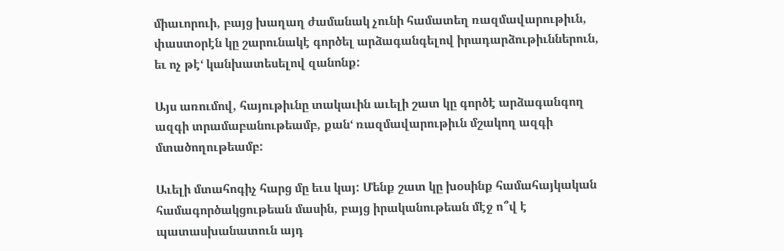միաւորուի, բայց խաղաղ ժամանակ չունի համատեղ ռազմավարութիւն, փաստօրէն կը շարունակէ գործել արձագանգելով իրադարձութիւններուն, եւ ոչ թէ‘ կանխատեսելով զանոնք:

Այս առումով, հայութիւնը տակաւին աւելի շատ կը գործէ արձագանգող ազգի տրամաբանութեամբ, քան‘ ռազմավարութիւն մշակող ազգի մտածողութեամբ:

Աւելի մտահոգիչ հարց մը եւս կայ: Մենք շատ կը խօսինք համահայկական համագործակցութեան մասին, բայց իրականութեան մէջ ո՞վ է պատասխանատուն այդ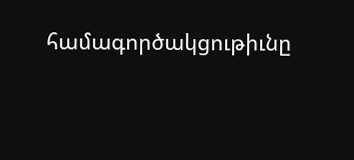համագործակցութիւնը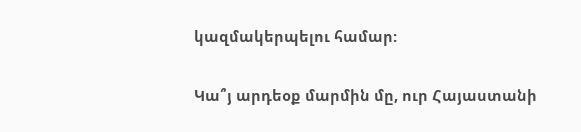կազմակերպելու համար:

Կա՞յ արդեօք մարմին մը, ուր Հայաստանի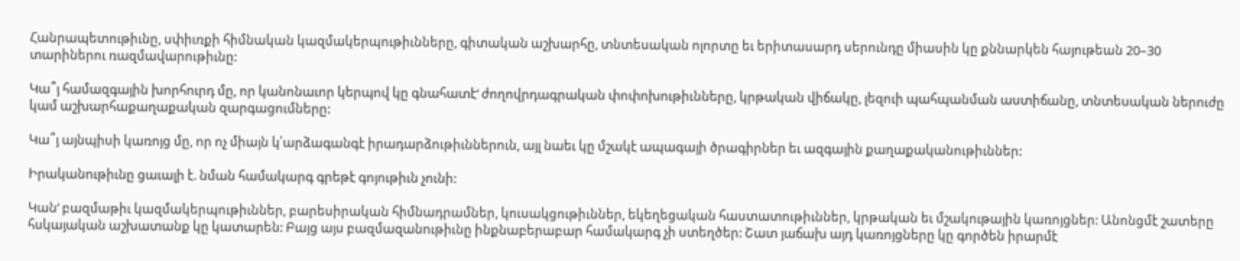Հանրապետութիւնը, սփիւռքի հիմնական կազմակերպութիւնները, գիտական աշխարհը, տնտեսական ոլորտը եւ երիտասարդ սերունդը միասին կը քննարկեն հայութեան 20–30 տարիներու ռազմավարութիւնը:

Կա՞յ համազգային խորհուրդ մը, որ կանոնաւոր կերպով կը գնահատէ‘ ժողովրդագրական փոփոխութիւնները, կրթական վիճակը, լեզուի պահպանման աստիճանը, տնտեսական ներուժը կամ աշխարհաքաղաքական զարգացումները:

Կա՞յ այնպիսի կառոյց մը, որ ոչ միայն կ՛արձագանգէ իրադարձութիւններուն, այլ նաեւ կը մշակէ ապագայի ծրագիրներ եւ ազգային քաղաքականութիւններ:

Իրականութիւնը ցաւալի է. նման համակարգ գրեթէ գոյութիւն չունի:

Կան‘ բազմաթիւ կազմակերպութիւններ, բարեսիրական հիմնադրամներ, կուսակցութիւններ, եկեղեցական հաստատութիւններ, կրթական եւ մշակութային կառոյցներ: Անոնցմէ շատերը հսկայական աշխատանք կը կատարեն: Բայց այս բազմազանութիւնը ինքնաբերաբար համակարգ չի ստեղծեր: Շատ յաճախ այդ կառոյցները կը գործեն իրարմէ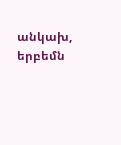անկախ, երբեմն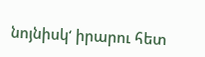նոյնիսկ‘ իրարու հետ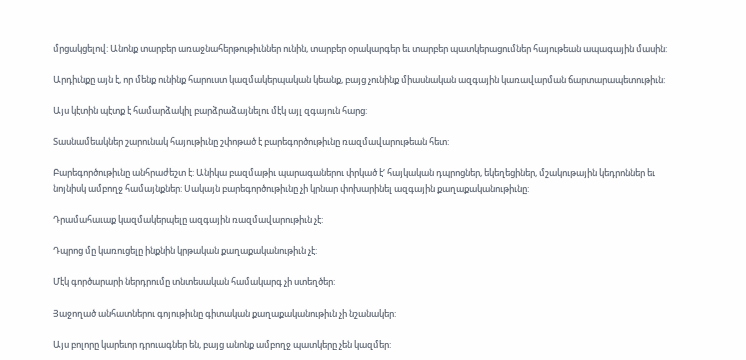մրցակցելով: Անոնք տարբեր առաջնահերթութիւններ ունին, տարբեր օրակարգեր եւ տարբեր պատկերացումներ հայութեան ապագային մասին:

Արդիւնքը այն է, որ մենք ունինք հարուստ կազմակերպական կեանք, բայց չունինք միասնական ազգային կառավարման ճարտարապետութիւն:

Այս կէտին պէտք է համարձակիլ բարձրաձայնելու մէկ այլ զգայուն հարց:

Տասնամեակներ շարունակ հայութիւնը շփոթած է բարեգործութիւնը ռազմավարութեան հետ:

Բարեգործութիւնը անհրաժեշտ է: Անիկա բազմաթիւ պարագաներու փրկած է‘ հայկական դպրոցներ, եկեղեցիներ, մշակութային կեդրոններ եւ նոյնիսկ ամբողջ համայնքներ: Սակայն բարեգործութիւնը չի կրնար փոխարինել ազգային քաղաքականութիւնը:

Դրամահաւաք կազմակերպելը ազգային ռազմավարութիւն չէ:

Դպրոց մը կառուցելը ինքնին կրթական քաղաքականութիւն չէ:

Մէկ գործարարի ներդրումը տնտեսական համակարգ չի ստեղծեր:

Յաջողած անհատներու գոյութիւնը գիտական քաղաքականութիւն չի նշանակեր:

Այս բոլորը կարեւոր դրուագներ են, բայց անոնք ամբողջ պատկերը չեն կազմեր: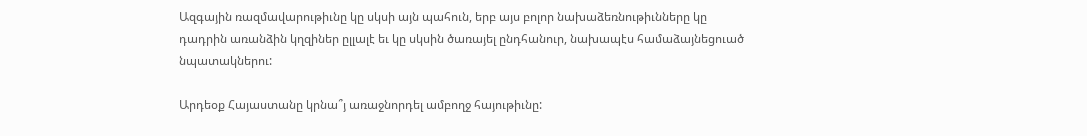Ազգային ռազմավարութիւնը կը սկսի այն պահուն, երբ այս բոլոր նախաձեռնութիւնները կը դադրին առանձին կղզիներ ըլլալէ եւ կը սկսին ծառայել ընդհանուր, նախապէս համաձայնեցուած նպատակներու:

Արդեօք Հայաստանը կրնա՞յ առաջնորդել ամբողջ հայութիւնը: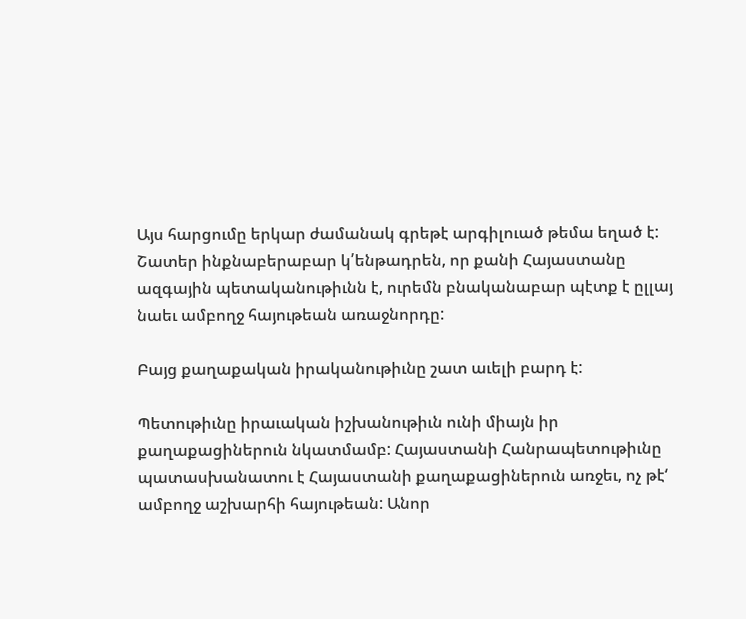Այս հարցումը երկար ժամանակ գրեթէ արգիլուած թեմա եղած է: Շատեր ինքնաբերաբար կ՛ենթադրեն, որ քանի Հայաստանը ազգային պետականութիւնն է, ուրեմն բնականաբար պէտք է ըլլայ նաեւ ամբողջ հայութեան առաջնորդը:

Բայց քաղաքական իրականութիւնը շատ աւելի բարդ է:

Պետութիւնը իրաւական իշխանութիւն ունի միայն իր քաղաքացիներուն նկատմամբ: Հայաստանի Հանրապետութիւնը պատասխանատու է Հայաստանի քաղաքացիներուն առջեւ, ոչ թէ‘ ամբողջ աշխարհի հայութեան: Անոր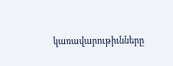կառավարութիւնները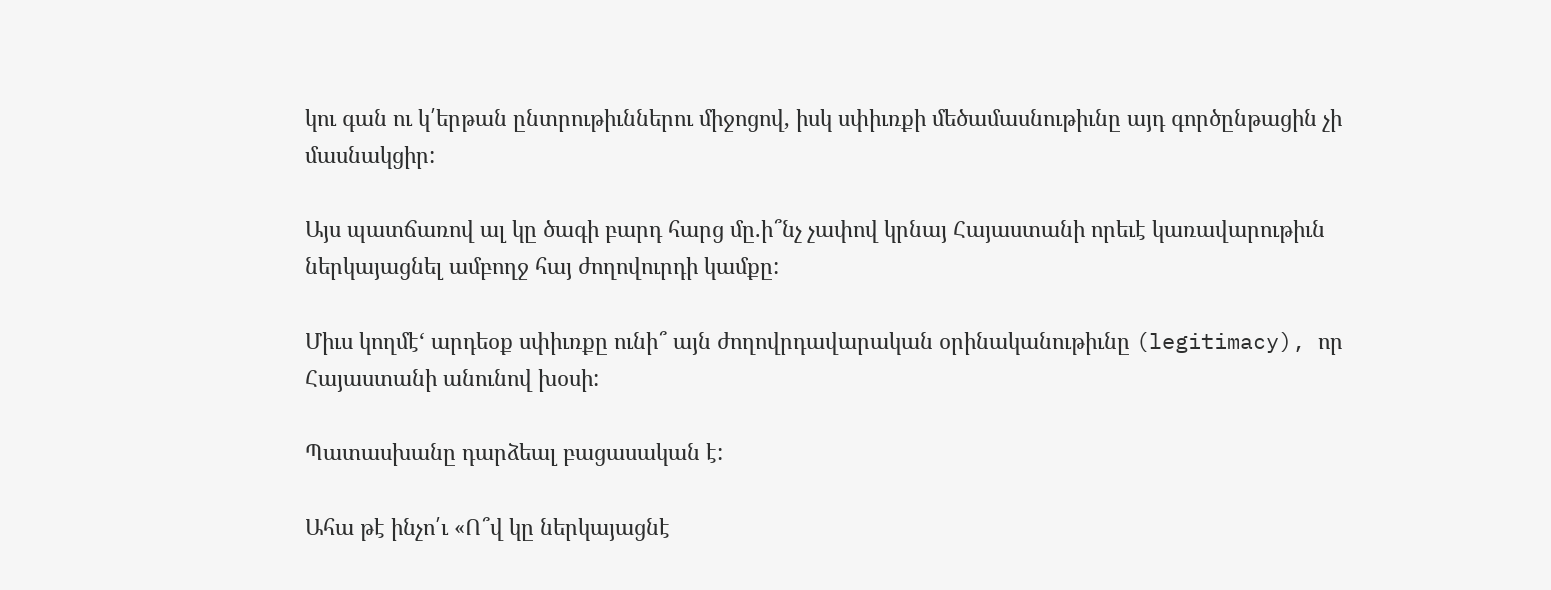կու գան ու կ՛երթան ընտրութիւններու միջոցով, իսկ սփիւռքի մեծամասնութիւնը այդ գործընթացին չի մասնակցիր:

Այս պատճառով ալ կը ծագի բարդ հարց մը.ի՞նչ չափով կրնայ Հայաստանի որեւէ կառավարութիւն ներկայացնել ամբողջ հայ ժողովուրդի կամքը:

Միւս կողմէ‘ արդեօք սփիւռքը ունի՞ այն ժողովրդավարական օրինականութիւնը (legitimacy), որ Հայաստանի անունով խօսի:

Պատասխանը դարձեալ բացասական է:

Ահա թէ ինչո՛ւ «Ո՞վ կը ներկայացնէ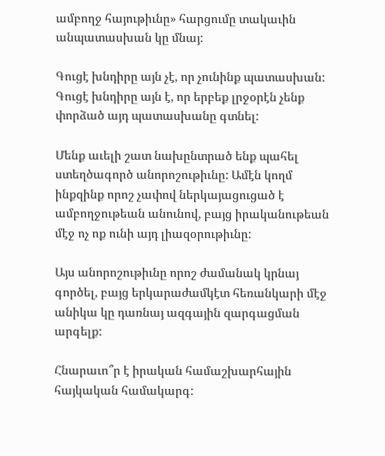ամբողջ հայութիւնը» հարցումը տակաւին անպատասխան կը մնայ:

Գուցէ խնդիրը այն չէ, որ չունինք պատասխան: Գուցէ խնդիրը այն է, որ երբեք լրջօրէն չենք փորձած այդ պատասխանը գտնել:

Մենք աւելի շատ նախընտրած ենք պահել ստեղծագործ անորոշութիւնը: Ամէն կողմ ինքզինք որոշ չափով ներկայացուցած է ամբողջութեան անունով, բայց իրականութեան մէջ ոչ ոք ունի այդ լիազօրութիւնը:

Այս անորոշութիւնը որոշ ժամանակ կրնայ գործել, բայց երկարաժամկէտ հեռանկարի մէջ անիկա կը դառնայ ազգային զարգացման արգելք:

Հնարաւո՞ր է իրական համաշխարհային հայկական համակարգ: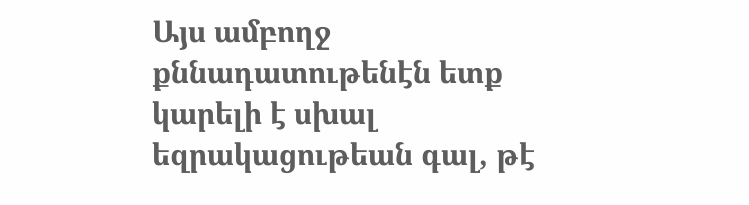Այս ամբողջ քննադատութենէն ետք կարելի է սխալ եզրակացութեան գալ, թէ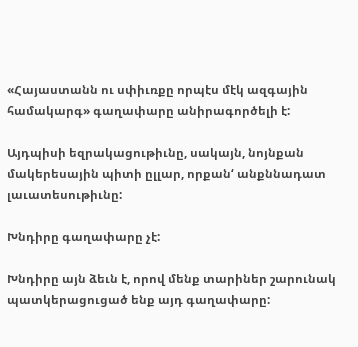«Հայաստանն ու սփիւռքը որպէս մէկ ազգային համակարգ» գաղափարը անիրագործելի է:

Այդպիսի եզրակացութիւնը, սակայն, նոյնքան մակերեսային պիտի ըլլար, որքան‘ անքննադատ լաւատեսութիւնը:

Խնդիրը գաղափարը չէ:

Խնդիրը այն ձեւն է, որով մենք տարիներ շարունակ պատկերացուցած ենք այդ գաղափարը: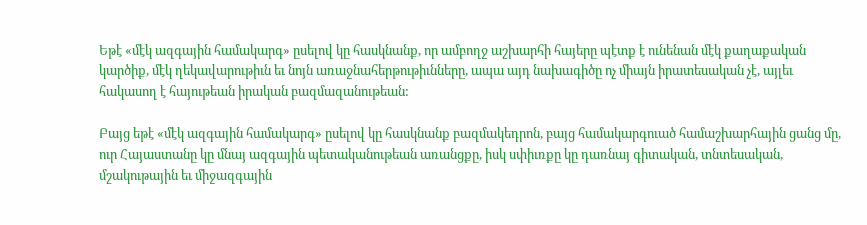Եթէ «մէկ ազգային համակարգ» ըսելով կը հասկնանք, որ ամբողջ աշխարհի հայերը պէտք է ունենան մէկ քաղաքական կարծիք, մէկ ղեկավարութիւն եւ նոյն առաջնահերթութիւնները, ապա այդ նախագիծը ոչ միայն իրատեսական չէ, այլեւ հակասող է հայութեան իրական բազմազանութեան:

Բայց եթէ «մէկ ազգային համակարգ» ըսելով կը հասկնանք բազմակեդրոն, բայց համակարգուած համաշխարհային ցանց մը, ուր Հայաստանը կը մնայ ազգային պետականութեան առանցքը, իսկ սփիւռքը կը դառնայ գիտական, տնտեսական, մշակութային եւ միջազգային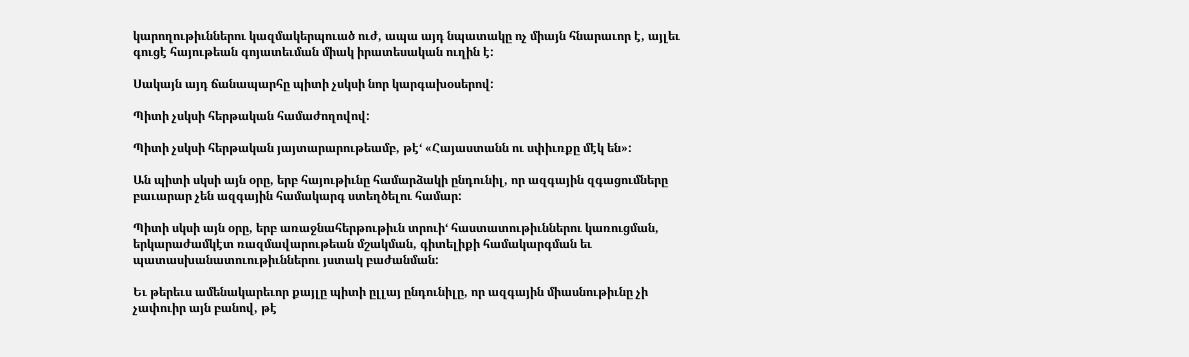կարողութիւններու կազմակերպուած ուժ, ապա այդ նպատակը ոչ միայն հնարաւոր է, այլեւ գուցէ հայութեան գոյատեւման միակ իրատեսական ուղին է:

Սակայն այդ ճանապարհը պիտի չսկսի նոր կարգախօսերով:

Պիտի չսկսի հերթական համաժողովով:

Պիտի չսկսի հերթական յայտարարութեամբ, թէ‘ «Հայաստանն ու սփիւռքը մէկ են»:

Ան պիտի սկսի այն օրը, երբ հայութիւնը համարձակի ընդունիլ, որ ազգային զգացումները բաւարար չեն ազգային համակարգ ստեղծելու համար:

Պիտի սկսի այն օրը, երբ առաջնահերթութիւն տրուի‘ հաստատութիւններու կառուցման, երկարաժամկէտ ռազմավարութեան մշակման, գիտելիքի համակարգման եւ պատասխանատուութիւններու յստակ բաժանման:

Եւ թերեւս ամենակարեւոր քայլը պիտի ըլլայ ընդունիլը, որ ազգային միասնութիւնը չի չափուիր այն բանով, թէ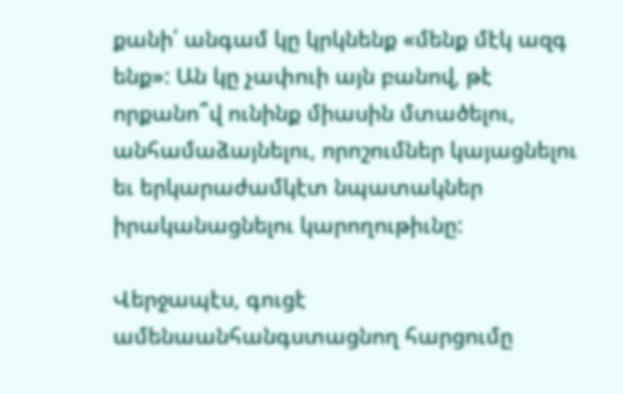քանի՛ անգամ կը կրկնենք «մենք մէկ ազգ ենք»: Ան կը չափուի այն բանով, թէ որքանո՞վ ունինք միասին մտածելու, անհամաձայնելու, որոշումներ կայացնելու եւ երկարաժամկէտ նպատակներ իրականացնելու կարողութիւնը:

Վերջապէս, գուցէ ամենաանհանգստացնող հարցումը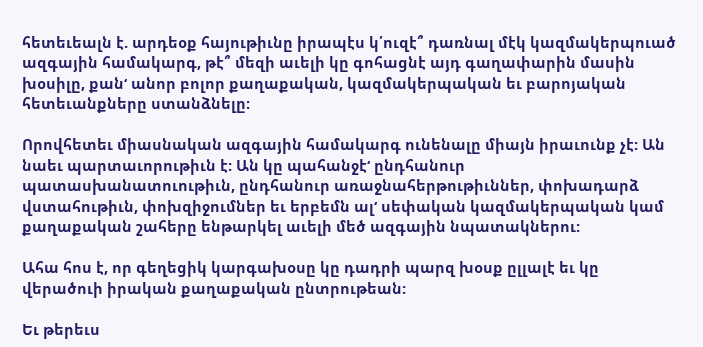հետեւեալն է. արդեօք հայութիւնը իրապէս կ՛ուզէ՞ դառնալ մէկ կազմակերպուած ազգային համակարգ, թէ՞ մեզի աւելի կը գոհացնէ այդ գաղափարին մասին խօսիլը, քան‘ անոր բոլոր քաղաքական, կազմակերպական եւ բարոյական հետեւանքները ստանձնելը:

Որովհետեւ միասնական ազգային համակարգ ունենալը միայն իրաւունք չէ: Ան նաեւ պարտաւորութիւն է: Ան կը պահանջէ‘ ընդհանուր պատասխանատուութիւն, ընդհանուր առաջնահերթութիւններ, փոխադարձ վստահութիւն, փոխզիջումներ եւ երբեմն ալ‘ սեփական կազմակերպական կամ քաղաքական շահերը ենթարկել աւելի մեծ ազգային նպատակներու:

Ահա հոս է, որ գեղեցիկ կարգախօսը կը դադրի պարզ խօսք ըլլալէ եւ կը վերածուի իրական քաղաքական ընտրութեան:

Եւ թերեւս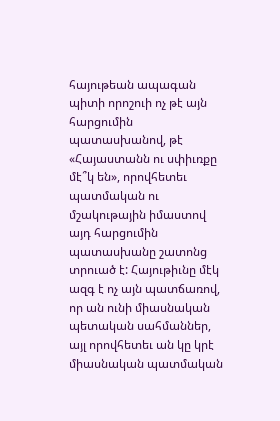հայութեան ապագան պիտի որոշուի ոչ թէ այն հարցումին պատասխանով, թէ «Հայաստանն ու սփիւռքը մէ՞կ են», որովհետեւ պատմական ու մշակութային իմաստով այդ հարցումին պատասխանը շատոնց տրուած է: Հայութիւնը մէկ ազգ է ոչ այն պատճառով, որ ան ունի միասնական պետական սահմաններ, այլ որովհետեւ ան կը կրէ միասնական պատմական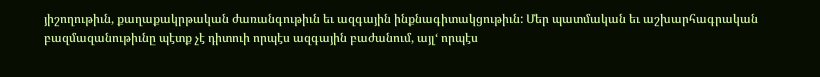յիշողութիւն, քաղաքակրթական ժառանգութիւն եւ ազգային ինքնագիտակցութիւն: Մեր պատմական եւ աշխարհագրական բազմազանութիւնը պէտք չէ դիտուի որպէս ազգային բաժանում, այլ‘ որպէս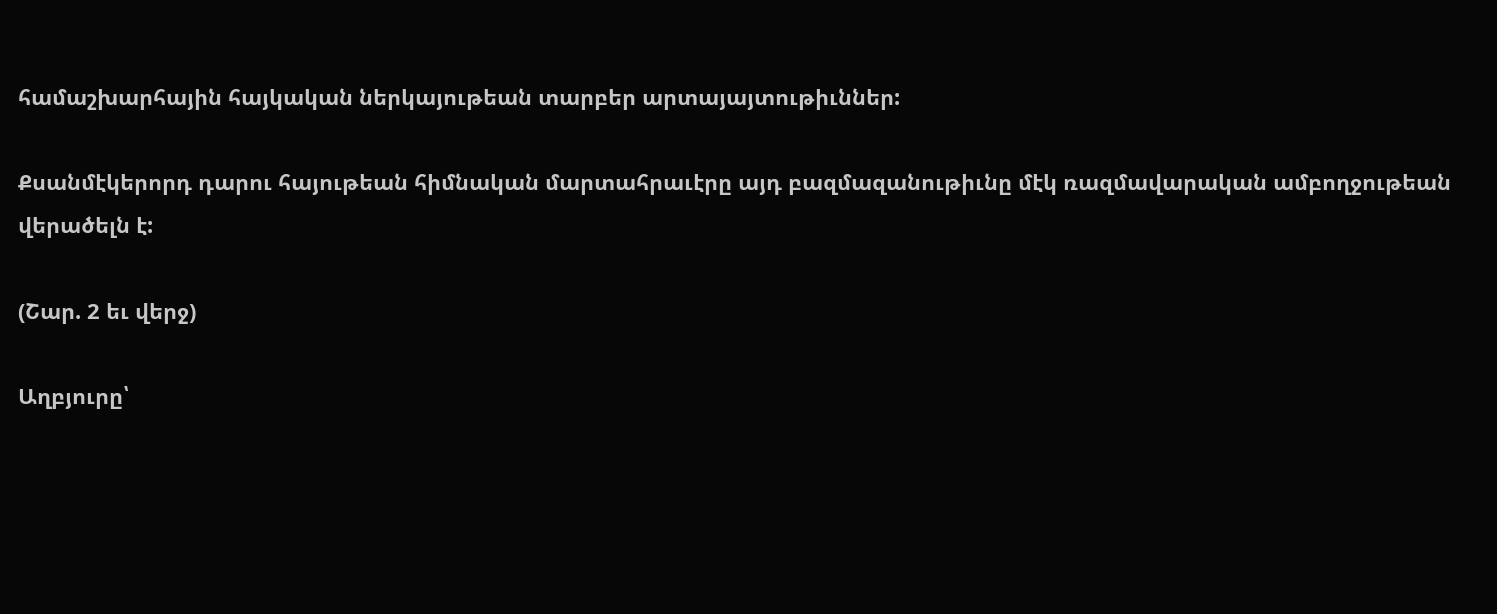համաշխարհային հայկական ներկայութեան տարբեր արտայայտութիւններ:

Քսանմէկերորդ դարու հայութեան հիմնական մարտահրաւէրը այդ բազմազանութիւնը մէկ ռազմավարական ամբողջութեան վերածելն է:

(Շար. 2 եւ վերջ)

Աղբյուրը՝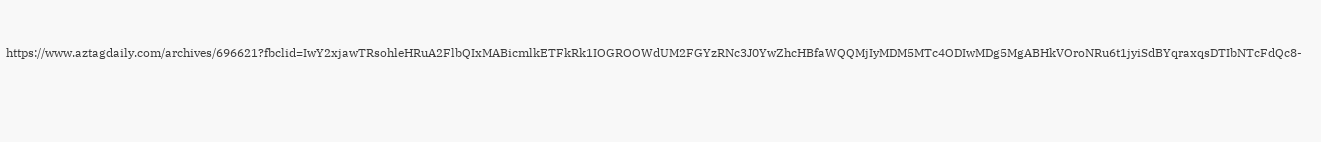https://www.aztagdaily.com/archives/696621?fbclid=IwY2xjawTRsohleHRuA2FlbQIxMABicmlkETFkRk1IOGROOWdUM2FGYzRNc3J0YwZhcHBfaWQQMjIyMDM5MTc4ODIwMDg5MgABHkVOroNRu6t1jyiSdBYqraxqsDTIbNTcFdQc8-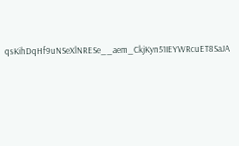qsKihDqHf9uNSeXlNRESe__aem_CkjKyn51IEYWRcuET8SaJA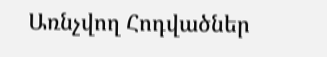Առնչվող Հոդվածներ